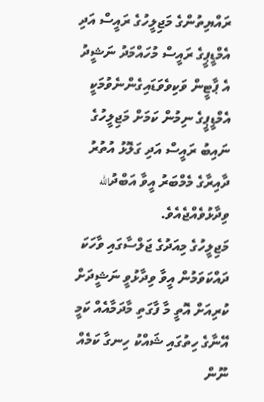ރައްޔިތުންގެ މަޖިލީހުގެ ރައީސް އަދި އެމްޑީޕީގެ ރައީސް މުހައްމަދު ނަޝީދު އެ ޕާޓީން ވަކިވެވަޑައިގެންނެވުމަކީ އެމްޑީޕީގެ ނިމުން ކަމަށް މަޖިލީހުގެ ނައިބު ރައީސް އަދި ގަލޮޅު އުތުރު ދާއިރާގެ މެމްބަރު އީވާ އަބްދުالله ވިދާޅުވެއްޖެއެވެ.
މަޖިލީހުގެ މިއަދުގެ ޖަލްސާގައި ވާހަކަ ދައްކަވަމުން އީވާ ވިދާޅުވީ ނަޝީދަށް ކުރިއަށް އޮތީ މާ ފާގަތި މާދަމާއެއް ކަމީ އޭނާގެ ހިތުގައި ޝައްކު ހިނގާ ކަމެއް ނޫން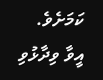ކަމަށެވެ. އީވާ ވިދާޅުވި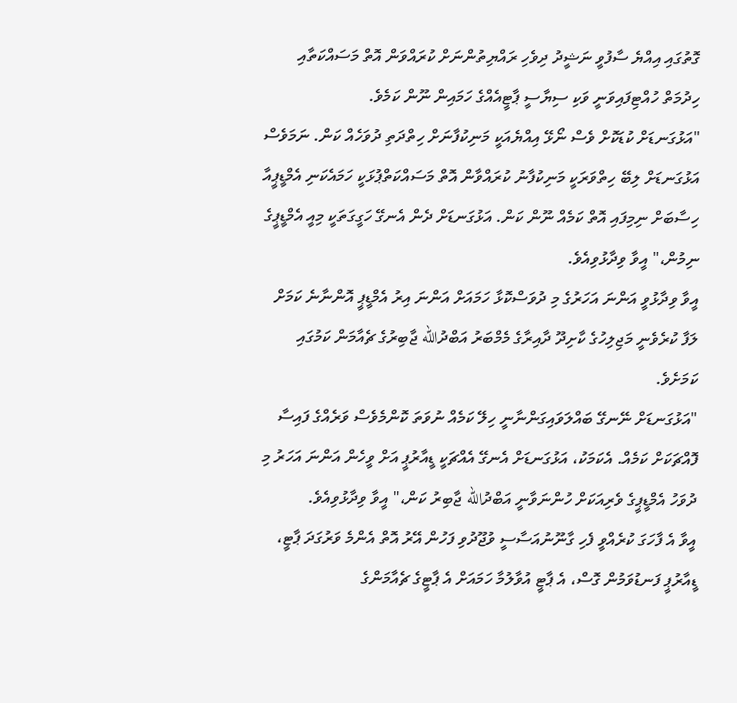ގޮތުގައި އިއްޔެ ސާފުވީ ނަޝީދު ދިވެހި ރައްޔިތުންނަށް ކުރައްވަން އޮތް މަސައްކަތާއި ހިދުމަތް ހުއްޓިފައިވަނީ ވަކި ސިޔާސީ ޕާޓީއެއްގެ ހަމައިން ނޫން ކަމެވެ.
"އަޅުގަނޑަށް ކުޑަކޮށް ވެސް ނޯޅޭ އިއްޔެއަކީ މަނިކުފާނަށް ހިތްދަތި ދުވަހެއް ކަން. ނަމަވެސް އަޅުގަނޑަށް ލިބޭ ހިތްވަރަކީ މަނިކުފާނު ކުރައްވާން އޮތް މަސައްކަތްޕުޅަކީ ހަމައެކަނި އެމްޑީޕީއާ ހިސާބަށް ނިމިފައި އޮތް ކަމެއް ނޫން ކަން. އަޅުގަނޑަށް ދެން އެނގޭ ހަގީގަތަކީ މިއީ އެމްޑީޕީގެ ނިމުން،" އީވާ ވިދާޅުވިއެވެ.
އީވާ ވިދާޅުވީ އަންނަ އަހަރުގެ މި ދުވަސްކޮޅާ ހަމައަށް އަންނަ އިރު އެމްޑީޕީ އޮންނާނެ ކަމަށް ލަފާ ކުރެވެނީ މަޖިލިހުގެ ކާށިދޫ ދާއިރާގެ މެމްބަރު އަބްދުالله ޖާބިރުގެ ޗެއާމަން ކަމުގައި ކަމަށެވެ.
"އަޅުގަނޑަށް ނޭނގޭ ބައްލަވައިގަންނާނީ ހިލޭ ކަމެއް ނުވަތަ ކޮންމެވެސް ވަރެއްގެ ފައިސާ ފޮއްޗަކަށް ކަމެއް. އެކަމަކު، އަޅުގަނޑަށް އެނގޭ އެއްޗަކީ ޑީއާރުޕީ އަށް ވީހެން އަންނަ އަހަރު މި ދުވަހު އެމްޑީޕީގެ ވެރިއަކަށް ހުންނަވާނީ އަބްދުالله ޖާބިރު ކަން،" އީވާ ވިދާޅުވިއެވެ.
އީވާ އެ ފާހަގަ ކުރެއްވީ ފެހި ގާނޫނުއަސާސީ ވުޖޫދުވި ފަހުން އޭރު އޮތް އެންމެ ވަރުގަދަ ޕާޓީ، ޑީއާރުޕީ ފަނޑުވަމުން ގޮސް، އެ ޕާޓީ އުވާލުމާ ހަމައަށް އެ ޕާޓީގެ ޗެއާމަންގެ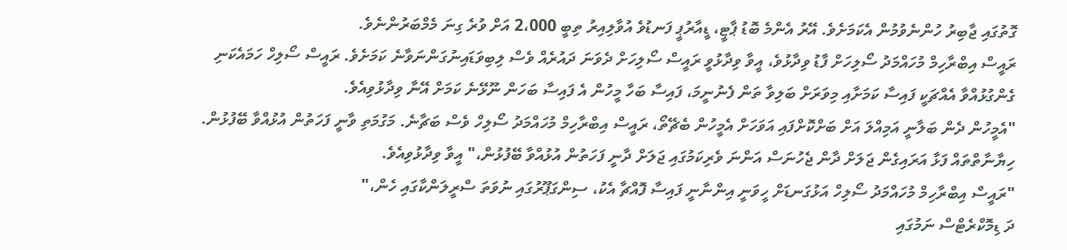ގޮތުގައި ޖާބިރު ހުންނެވުމުން އެކަމަށެވެ. އޭރު އެންމެ ބޮޑު ޕާޓީ، ޑީއާރުޕީ ފަނޑުވެ އުވާލިއިރު ތިބީ 2،000 އަށް ވުރެ ގިނަ މެމްބަރުންނެވެ.
ރައީސް އިބްރާހިމް މުހައްމަދު ސޯލިހަށް ފާޑު ވިދާޅުވެ، އީވާ ވިދާޅުވީ ރައީސް ސޯލިހަށް ދެވަނަ ދައުރެއް ވެސް ލިބިވަޑައިނުގަންނަވާނެ ކަމަށެވެ. ރައީސް ސޯލިހް ހަމައެކަނި ގެންގުޅުއްވާ އެއްޗަކީ ފައިސާ ކަމަށާއި މިވަރަށް ބަލިވާ ތަން ފެނުނީމަ، ފައިސާ ބަހާ މީހުން އެ ފައިސާ ބަހަން ނޫޅޭނެ ކަމަށް އޭނާ ވިދާޅުވިއެވެ.
"އެމީހުން ދެން ބަލާނީ އަމިއްލަ އަށް ބަށްކޮށްފައި އަވަހަށް އެމީހުން ބެޗޭތޯ، ރައީސް އިބްރާހިމް މުހައްމަދު ސޯލިހް ވެސް ބަޗާނެ. މަގުމަތި ވާނީ ފަހަތުން އުޅުއްވާ ބޭފުޅުން. ހިޔާނާތްތައް ފަޅާ އަރައިގެން ޖަލަށް ދާން ޖެހުނަސް އަންނަ ވެރިކަމުގައި ޖަލަށް ދާނީ ފަހަތުން އުޅުއްވާ ބޭފުޅުން،" އީވާ ވިދާޅުވިއެވެ.
"ރައީސް އިބްރާހިމް މުހައްމަދު ސޯލިހް އަޅުގަނޑަށް ހީވަނީ އިންނާނީ ފައިސާ ފޮއްޗާ އެކު، ސިންގަޕޫރުގައި ނުވަތަ ސްރީލަންކާގައި ހެން،"
ދަ ޑިމޮކްރެޓްސް ނަމުގައި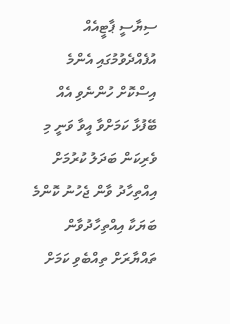ސިޔާސީ ޕާޓީއެއް އުފެއްދެވުމުގައި އެންމެ އިސްކޮށް ހުންނެވި އެއް ބޭފުޅާ ކަމަށްވާ އީވާ ވަނީ މި ވެރިކަން ބަދަލު ކުރުމަށް އިއްތިހާދު ވާން ޖެހުނު ކޮންމެ ބަޔަކާ އިއްތިހާދުވާން ތައްޔާރަށް ތިއްބެވި ކަމަށް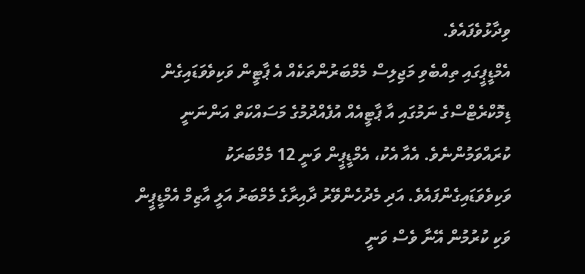ވިދާޅުވެފައެވެ.
އެމްޑީޕީގައި ތިއްބެވި މަޖިލިސް މެމްބަރުންތަކެއް އެ ޕާޓީން ވަކިވެވަޑައިގެން ޑިމޮކްރެޓްސްގެ ނަމުގައި އާ ޕާޓީއެއް އުފެއްދުމުގެ މަސައްކަތް އަންނަނީ ކުރައްވަމުންނެވެ. އެއާ އެކު، އެމްޑީޕީން ވަނީ 12 މެމްބަރަކު ވަކިވެވަޑައިގެންފައެވެ. އަދި މެދުހެންވޭރު ދާއިރާގެ މެމްބަރު އަލީ އާޒިމް އެމްޑީޕީން ވަކި ކުރުމުން އޭނާ ވެސް ވަނީ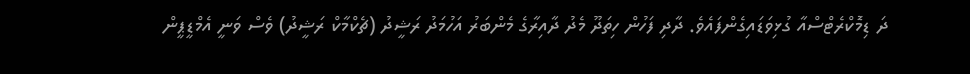ދަ ޑިމޮކްރެޓްސްއާ ގުޅިވަޑައިގެންފައެވެ. ދާދި ފަހުން ހިތަދޫ މެދު ދާއިރާގެ މެންބަރު އަހުމަދު ރަޝީދު (ޗެކްމާކް ރަޝީދު) ވެސް ވަނީ އެމްޑީޕީން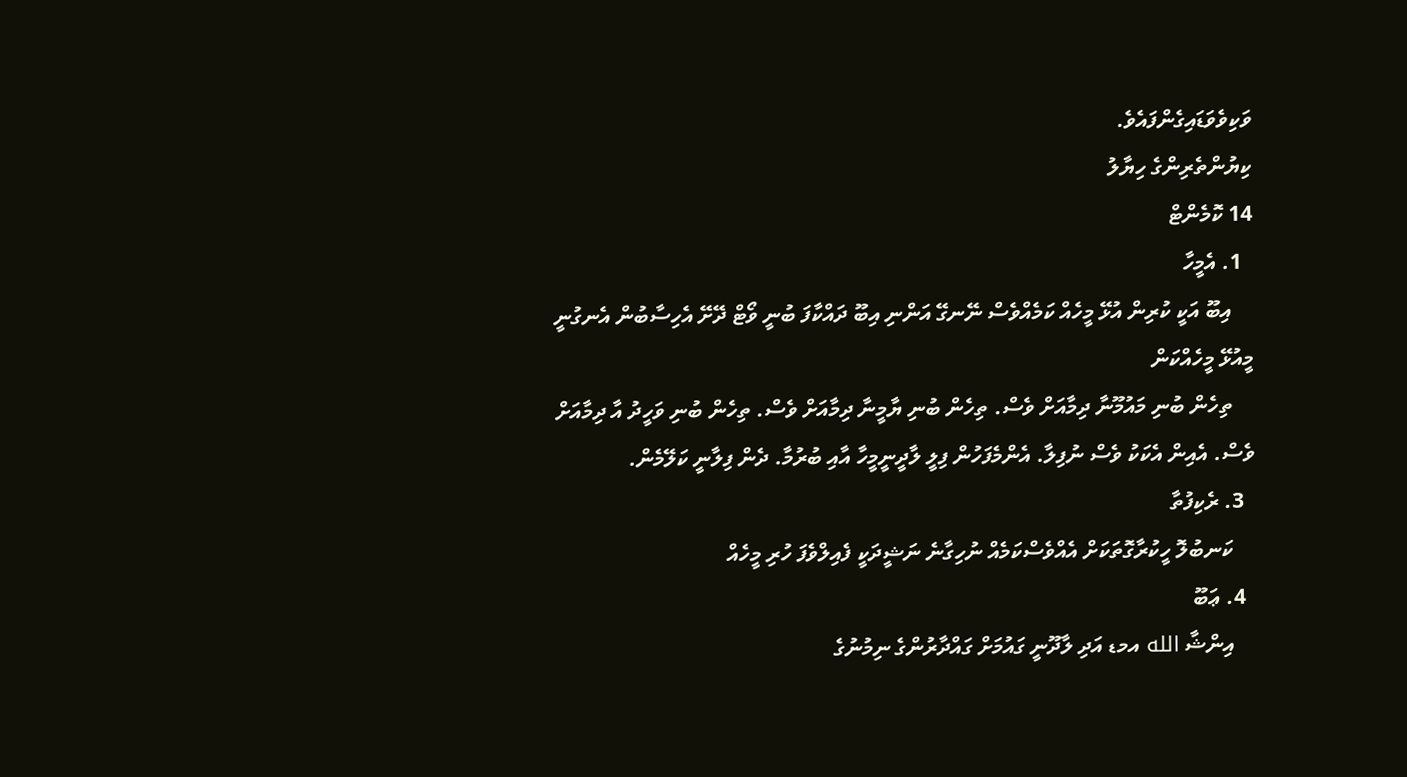ވަކިވެވަޑައިގެންފައެވެ.
ކިޔުންތެރިންގެ ހިޔާލު
14 ކޮމެންޓް
  1. އެމީހާ
    އިބޫ އަކީ ކުރިން އުޅޭ މީހެއް ކަމެއްވެސް ނޭނގޭ އަންނި އިބޫ ދައްކާފަ ބުނީ ވޯޓް ދޭށޭ އެހިސާބުން އެނގުނީ މީއުޅޭ މީހެއްކަން
    ތިހެން ބުނި މައުމޫނާ ދިމާއަށް ވެސް. ތިހެން ބުނި ޔާމީނާ ދިމާއަށް ވެސް. ތިހެން ބުނި ވަހީދު އާ ދިމާއަށް ވެސް. އެއިން އެކަކު ވެސް ނުފިލާ. އެންމެފަހުން ފިލީ ލާދީނީމީހާ އާއި ބުރުމާ. ދެން ފިލާނީ ކަލޭމެން.
  3. ރެކިފުތާ
    ކަނބުލޮ ހީކުރާގޮތަކަށް އެއްވެސްކަމެއް ނުހިގާނެ ނަޝީދަކީ ފެއިލްވެފަ ހުރި މީހެއް
  4. ޢަބޫ
    އިންޝާ الله އމޑ އަދި ލާދޫނީ ގައުމަށް ގައްދާރުންގެ ނިމުނުގެ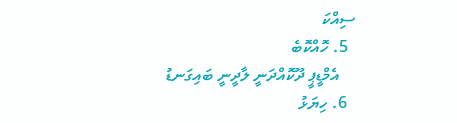ސިއްކަ
  5. ހޮއްކޮބެ
    އެމްޑީޕީ ދޫކޮއްދަނީ ލާދީނީ ބައިގަނޑު
  6. ހިޔަޅު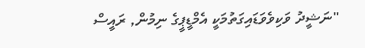"ނަޝީދު ވަކިވެވަޑައިގަތުމަކީ އެމްޑީޕީގެ ނިމުން, ރައީސް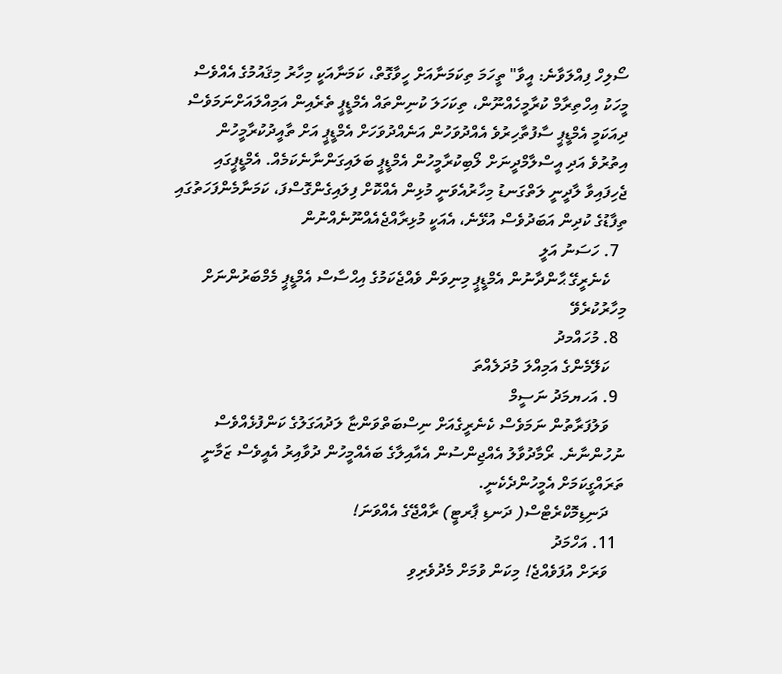ސޯލިހް ފިއްލަވާނެ: އީވާ" ތީހަމަ ތިކަމަނާއަށް ހީވާގޮތް، ކަމަނާއަކީ މިހާރު މިޤައުމުގެ އެއްވެސް މީހަކު އިހްތިރާމް ކުރާމީހެއްނޫން، ތިކަހަލަ ކުނިންތައް އެމްޑީޕީ ތެރެއިން އަމިއްލައަށްނަމަވެސް ދިއަކަމީ އެމްޑީޕީ ސާފުތާހިރުވެ އެއްދުވަހުން އަނެއްދުވަހަށް އެމްޑީޕީ އަށް ތާއީދުކުރާމީހުން އިތުރުވެ އަދި އީސްލާމްދީނަށް ލޯބިކުރާމީހުން އެމްޑީޕީ ބަލައިގަންނާނެކަމެއް. އެމްޑީޕީގައި ޖެހިފައިވާ ލާދީނީ ލަތްގަނޑު މިހާރުއެވަނީ މުޅިން އެއްކޮށް ފިލައިގެންގޮސްފަ، ކަމަނާމެންފަހަތުގައި ތިފާޑުގެ ކުދިން އަބަދުވެސް އުޅޭނެ، އެއަކީ މުޅިރާއްޖެއެއްނޫނެއްނުން
  7. ހަސަނު އަލީ
    ކެނެރީގޭ ޙާންދާނުން އެމްޑީޕީ މިނިވަން ވެއްޖެކަމުގެ އިޙްސާސް އެމްޑީޕީ މެމްބަރުންނަށް މިހާރުކުރެވޭ
  8. މުހައްމދު
    ކަލޭމެންގެ އަމިއްލަ މުދަލެއްތަ
  9. އަހޔމަދު ނަސީމް
    ވަލުފަރާތުން ނަމަވެސް ކެނެރީގެއަށް ނިސްބަތްވަންޏާ ލަދުއަގަލުގެ ކަންފުޅެއްވެސް ނުހުންނާނެ. ރޯމާދުވާލު އެއްޖިންސުން އެއާއިލާގެ ބައެއްމީހުން ދުވާއިރު އެއީވެސް ޒަމާނީ ތަރައްގީކަމަށް އެމީހުންދެކެނީ.
    ދަނިޑިމޮކްރެޓްސް( ދަނޑި ޕާރޓީ) ރާއްޖޭގެ އެއްވަނަ!
  11. އަހްމަދު
    ވަރަށް އުފަވެއްޖެ! މިކަން ވުމަށް މެދުވެރިވި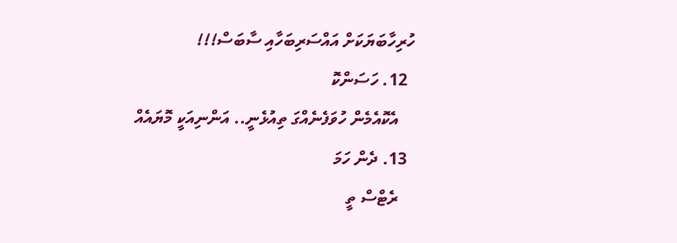ހުރިހާބަޔަކަށް އައްސަރިބަހާއި ސާބަސް!!!
  12. ހަސަންކޮ
    އެކޮއެމެން ހުވަފެނެއްގަ ތިއުޅެނީ.. އަންނިއަކީ މޮޔައެއް
  13. ދެން ހަމަ
    ރެޓްސް ތީ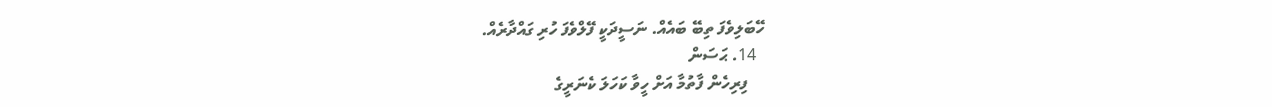ހޭބަލިވެފަ ތިބޭ ބައެއް. ނަސީދަކީ ފޭލްވެފަ ހުރި ގައްދާރެއް.
  14. ޙަސަން
    ފިރިހެން ފާތުމާ އަށް ހީވާ ކަހަލަ ކެނަރީގެ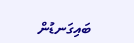ބައިގަނޑުން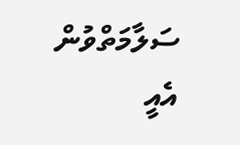ސަލާމަތްވުން އެއީ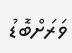ވަރަށްބޮޑު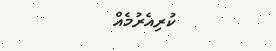ކުރިއެރުމެއް